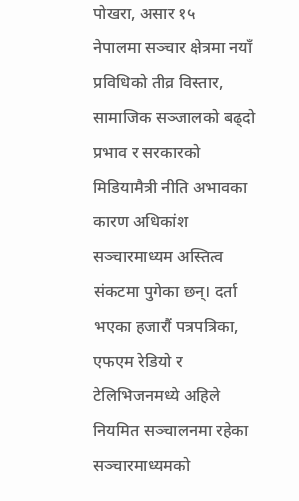पोखरा, असार १५
नेपालमा सञ्चार क्षेत्रमा नयाँ प्रविधिको तीव्र विस्तार, सामाजिक सञ्जालको बढ्दो प्रभाव र सरकारको मिडियामैत्री नीति अभावका कारण अधिकांश सञ्चारमाध्यम अस्तित्व संकटमा पुगेका छन्। दर्ता भएका हजारौं पत्रपत्रिका, एफएम रेडियो र टेलिभिजनमध्ये अहिले नियमित सञ्चालनमा रहेका सञ्चारमाध्यमको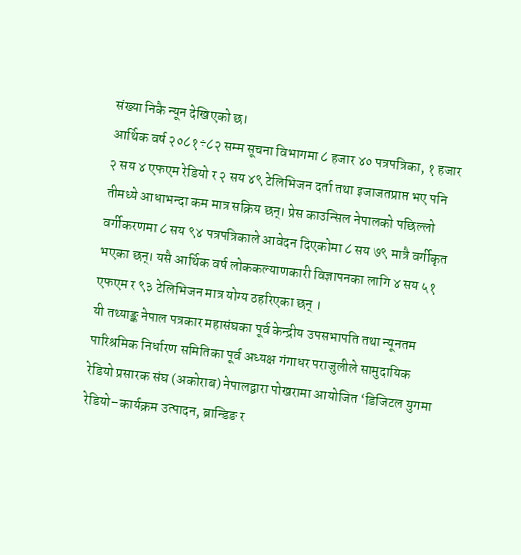संख्या निकै न्यून देखिएको छ।
आर्थिक वर्ष २०८१÷८२ सम्म सूचना विभागमा ८ हजार ४० पत्रपत्रिका, १ हजार २ सय ४ एफएम रेडियो र २ सय ४९ टेलिभिजन दर्ता तथा इजाजतप्राप्त भए पनि तीमध्ये आधाभन्दा कम मात्र सक्रिय छन्। प्रेस काउन्सिल नेपालको पछिल्लो वर्गीकरणमा ८ सय ९४ पत्रपत्रिकाले आवेदन दिएकोमा ८ सय ७९ मात्रै वर्गीकृत भएका छन्। यसै आर्थिक वर्ष लोककल्याणकारी विज्ञापनका लागि ४ सय ५१ एफएम र ९३ टेलिभिजन मात्र योग्य ठहरिएका छन् ।
यी तथ्याङ्क नेपाल पत्रकार महासंघका पूर्व केन्द्रीय उपसभापति तथा न्यूनतम पारिश्रमिक निर्धारण समितिका पूर्व अध्यक्ष गंगाधर पराजुलीले सामुदायिक रेडियो प्रसारक संघ (अकोराब) नेपालद्वारा पोखरामा आयोजित ‘डिजिटल युगमा रेडियो–कार्यक्रम उत्पादन, ब्रान्डिङ र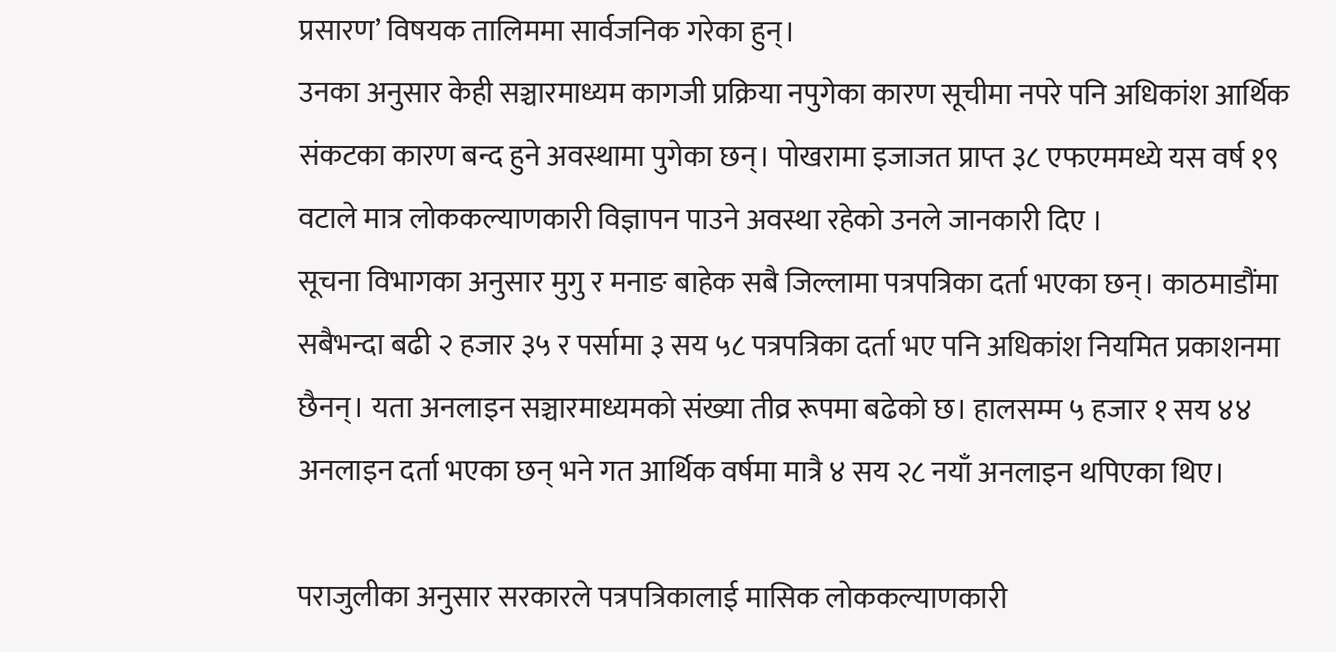प्रसारण’ विषयक तालिममा सार्वजनिक गरेका हुन्।
उनका अनुसार केही सञ्चारमाध्यम कागजी प्रक्रिया नपुगेका कारण सूचीमा नपरे पनि अधिकांश आर्थिक संकटका कारण बन्द हुने अवस्थामा पुगेका छन्। पोखरामा इजाजत प्राप्त ३८ एफएममध्ये यस वर्ष १९ वटाले मात्र लोककल्याणकारी विज्ञापन पाउने अवस्था रहेको उनले जानकारी दिए ।
सूचना विभागका अनुसार मुगु र मनाङ बाहेक सबै जिल्लामा पत्रपत्रिका दर्ता भएका छन्। काठमाडौंमा सबैभन्दा बढी २ हजार ३५ र पर्सामा ३ सय ५८ पत्रपत्रिका दर्ता भए पनि अधिकांश नियमित प्रकाशनमा छैनन्। यता अनलाइन सञ्चारमाध्यमको संख्या तीव्र रूपमा बढेको छ। हालसम्म ५ हजार १ सय ४४ अनलाइन दर्ता भएका छन् भने गत आर्थिक वर्षमा मात्रै ४ सय २८ नयाँ अनलाइन थपिएका थिए।

पराजुलीका अनुसार सरकारले पत्रपत्रिकालाई मासिक लोककल्याणकारी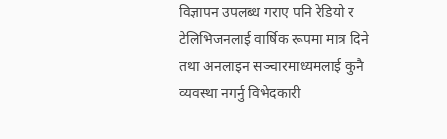विज्ञापन उपलब्ध गराए पनि रेडियो र टेलिभिजनलाई वार्षिक रूपमा मात्र दिने तथा अनलाइन सञ्चारमाध्यमलाई कुनै व्यवस्था नगर्नु विभेदकारी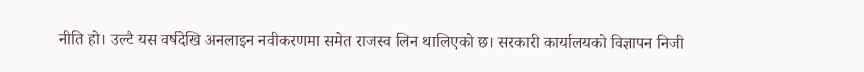नीति हो। उल्टै यस वर्षदेखि अनलाइन नवीकरणमा समेत राजस्व लिन थालिएको छ। सरकारी कार्यालयको विज्ञापन निजी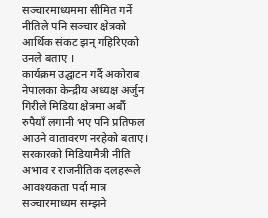सञ्चारमाध्यममा सीमित गर्ने नीतिले पनि सञ्चार क्षेत्रको आर्थिक संकट झन् गहिरिएको उनले बताए ।
कार्यक्रम उद्घाटन गर्दै अकोराब नेपालका केन्द्रीय अध्यक्ष अर्जुन गिरीले मिडिया क्षेत्रमा अर्बौं रुपैयाँ लगानी भए पनि प्रतिफल आउने वातावरण नरहेको बताए। सरकारको मिडियामैत्री नीति अभाव र राजनीतिक दलहरूले आवश्यकता पर्दा मात्र सञ्चारमाध्यम सम्झने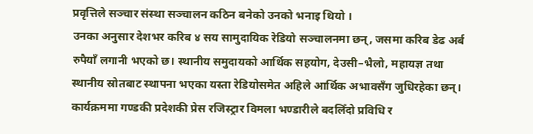प्रवृत्तिले सञ्चार संस्था सञ्चालन कठिन बनेको उनको भनाइ थियो ।
उनका अनुसार देशभर करिब ४ सय सामुदायिक रेडियो सञ्चालनमा छन्, जसमा करिब डेढ अर्ब रुपैयाँ लगानी भएको छ। स्थानीय समुदायको आर्थिक सहयोग, देउसी–भैलो, महायज्ञ तथा स्थानीय स्रोतबाट स्थापना भएका यस्ता रेडियोसमेत अहिले आर्थिक अभावसँग जुधिरहेका छन्।
कार्यक्रममा गण्डकी प्रदेशकी प्रेस रजिस्ट्रार विमला भण्डारीले बदलिँदो प्रविधि र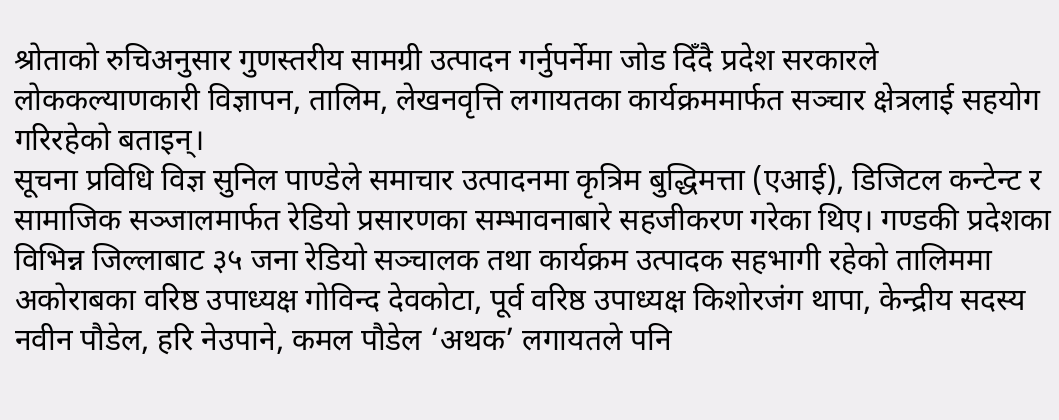श्रोताको रुचिअनुसार गुणस्तरीय सामग्री उत्पादन गर्नुपर्नेमा जोड दिँदै प्रदेश सरकारले लोककल्याणकारी विज्ञापन, तालिम, लेखनवृत्ति लगायतका कार्यक्रममार्फत सञ्चार क्षेत्रलाई सहयोग गरिरहेको बताइन्।
सूचना प्रविधि विज्ञ सुनिल पाण्डेले समाचार उत्पादनमा कृत्रिम बुद्धिमत्ता (एआई), डिजिटल कन्टेन्ट र सामाजिक सञ्जालमार्फत रेडियो प्रसारणका सम्भावनाबारे सहजीकरण गरेका थिए। गण्डकी प्रदेशका विभिन्न जिल्लाबाट ३५ जना रेडियो सञ्चालक तथा कार्यक्रम उत्पादक सहभागी रहेको तालिममा अकोराबका वरिष्ठ उपाध्यक्ष गोविन्द देवकोटा, पूर्व वरिष्ठ उपाध्यक्ष किशोरजंग थापा, केन्द्रीय सदस्य नवीन पौडेल, हरि नेउपाने, कमल पौडेल ‘अथक’ लगायतले पनि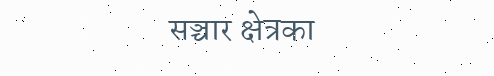सञ्चार क्षेत्रका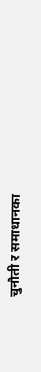चुनौती र समाधानका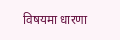विषयमा धारणा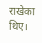राखेका थिए।